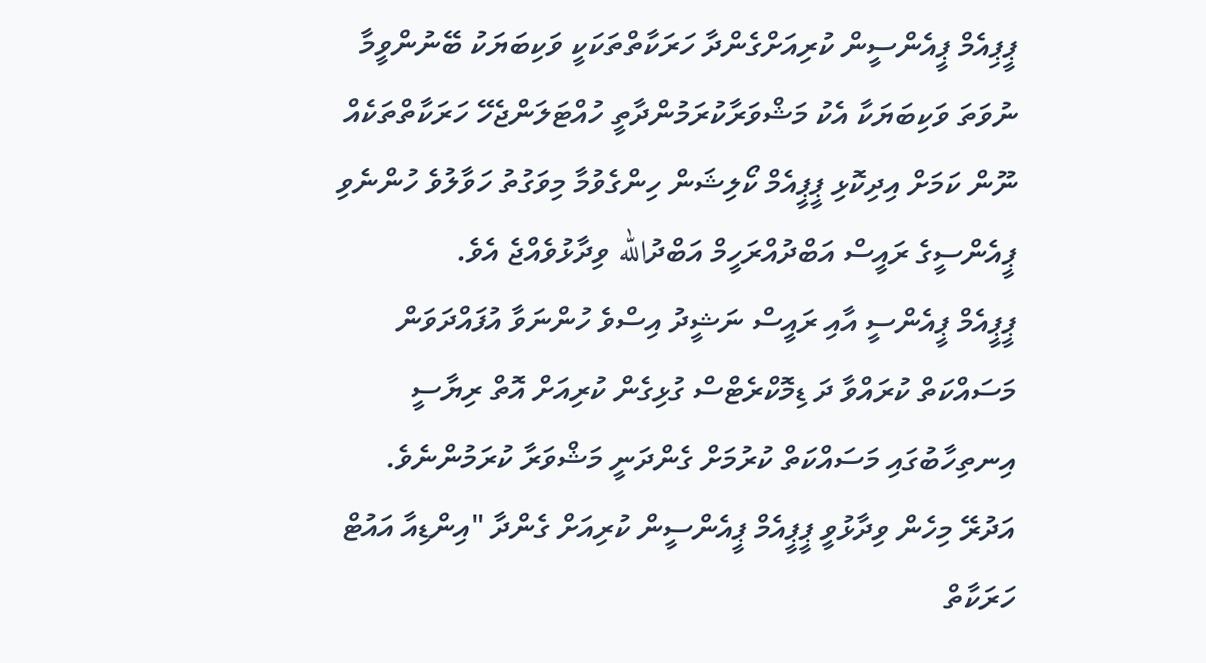ޕީޕިއެމް ޕީއެންސީން ކުރިއަށްގެންދާ ހަރަކާތްތަކަކީ ވަކިބަޔަކު ބޭނުންވީމާ ނުވަތަ ވަކިބަޔަކާ އެކު މަޝްވަރާކުރަމުންދާތީ ހުއްޓަލަންޖެހޭ ހަރަކާތްތަކެއް ނޫން ކަމަށް އިދިކޮޅި ޕީޕީއެމް ކޯލިޝަން ހިންގެވުމާ މިވަގުތު ހަވާލުވެ ހުންނެވި ޕީއެންސީގެ ރައީސް އަބްދުއްރަހީމް އަބްދުالله ވިދާޅުވެއްޖެ އެވެ.
ޕީޕީއެމް ޕީއެންސީ އާއި ރައީސް ނަޝީދު އިސްވެ ހުންނަވާ އުފައްދަވަން މަސައްކަތް ކުރައްވާ ދަ ޑިމޮކްރެޓްސް ގުޅިގެން ކުރިއަށް އޮތް ރިޔާސީ އިނތިހާބުގައި މަސައްކަތް ކުރުމަށް ގެންދަނީ މަޝްވަރާ ކުރަމުންނެވެ.
އަދުރޭ މިހެން ވިދާޅުވީ ޕީޕީއެމް ޕީއެންސީން ކުރިއަށް ގެންދާ "އިންޑިއާ އައުޓް ހަރަކާތް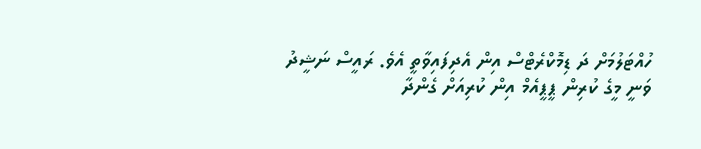ހުއްޓަލުމަށް ދަ ޑިމޮކްރެޓްސް އިން އެދިފައިވާތީ އެވެ. ރައީސް ނަޝީދު ވަނީ މީގެ ކުރިން ޕީޕީއެމް އިން ކުރިއަށް ގެންދާ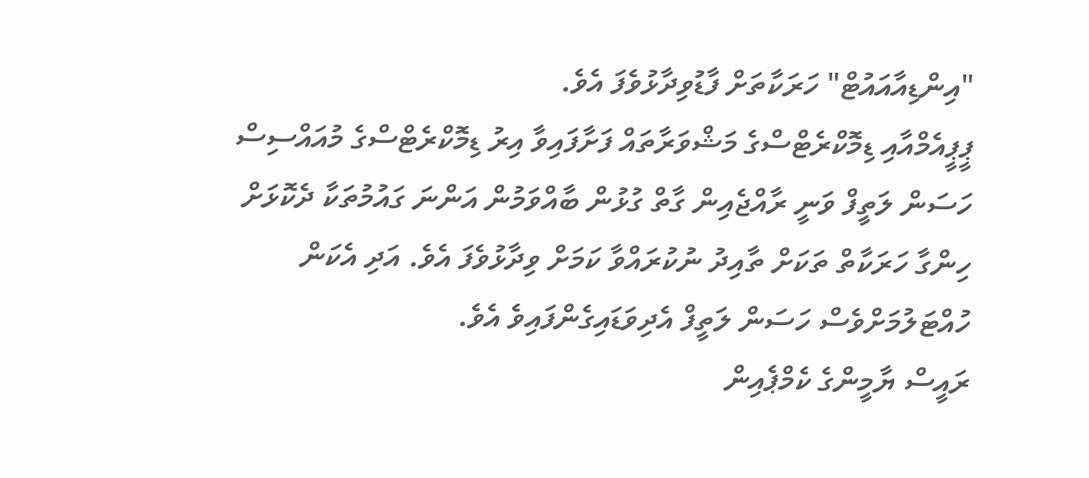"އިންޑިއާއައުޓް" ހަރަކާތަށް ފާޑުވިދާޅުވެފަ އެވެ.
ޕީޕީއެމްއާއި ޑިމޮކްރެޓްސްގެ މަޝްވަރާތައް ފަށާފައިވާ އިރު ޑިމޮކްރެޓްސްގެ މުއައްސިސް ހަސަން ލަތީފް ވަނީ ރާއްޖެއިން ގާތް ގުޅުން ބާއްވަމުން އަންނަ ގައުމުތަކާ ދެކޮޅަށް ހިންގާ ހަރަކާތް ތަކަށް ތާއިދު ނުކުރައްވާ ކަމަށް ވިދާޅުވެފަ އެވެ. އަދި އެކަން ހުއްޓަލުމަށްވެސް ހަސަން ލަތީފް އެދިވަޑައިގެންފައިވެ އެވެ.
ރައީސް ޔާމީންގެ ކެމްޕެއިން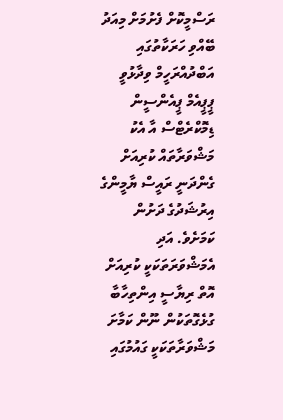ރަސްމީކޮށް ފެށުމަށް މިއަދު ބޭއްވި ހަރަކާތުގައި އަބްދުއްރަހީމް ވިދާޅުވީ ޕީޕީއެމް ޕީއެންސީން ޑިމޮކްރެޓްސް އާ އެކު މަޝްވަރާތައް ކުރިއަށް ގެންދަނީ ރައީސް ޔާމީންގެ އިރުޝަދުގެ ދަށުން ކަމަށެވެ. އަދި އެމަޝްވަރަތަކަކީ ކުރިއަށް އޮތް ރިޔާސީ އިންތިހާބާ ގުޅެގޮތަކުން ނޫން ކަމާށަ މަޝްވަރާތަކަކީ ގައުމުގައި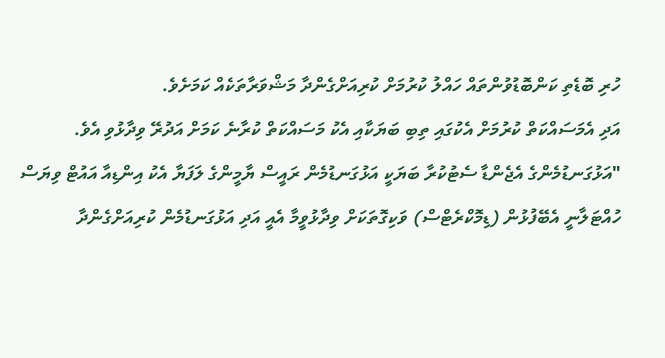ހުރި ބޮޑެތި ކަންބޮޑުވުންތައް ހައްލު ކުރުމަށް ކުރިއަށްގެންދާ މަޝްވަރާތަކެއް ކަމަށެވެ.
އަދި އެމަސައްކަތް ކުރުމަށް އެކުގައި ތިބި ބަޔަކާއި އެކު މަސައްކަތް ކުރާނެ ކަމަށް އަދުރޭ ވިދާޅުވި އެވެ.
"އަޅުގަނޑުމެންގެ އެޖެންޑާ ސެޓުކުރާ ބަޔަކީ އަޅުގަނޑުމެން ރައީސް ޔާމީންގެ ލަފަޔާ އެކު އިންޑިއާ އައުޓް ވިޔަސް ހުއްޓަލާނީ އެބޭފުޅުން (ޑިމޮކްރެޓްސް) ވަކިގޮތަކަށް ވިދާޅުވީމާ އެއީ އަދި އަޅުގަނޑުމެން ކުރިއަށްގެންދާ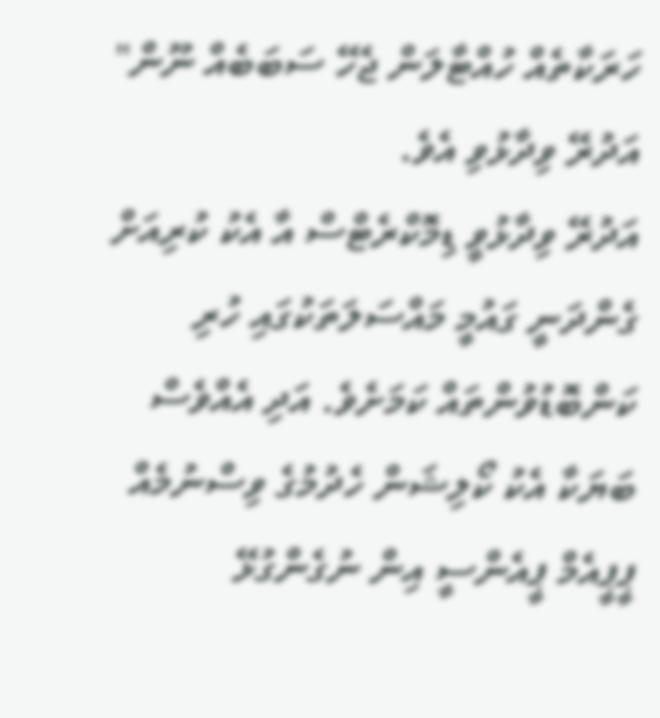ހަރަކާތެއް ހުއްޓާލަން ޖެހޭ ސަބަބެއް ނޫން" އަދުރޭ ވިދާޅުވި އެވެ.
އަދުރޭ ވިދާޅުވީ ޑިމޮކްރެޓްސް އާ އެކު ކުރިއަށް ގެންދަނީ ގައުމީ މައްސަލަތަކުގައި ހުރި ކަންބޮޑުވުންތައް ކަމަށެވެ. އަދި އެއްވެސް ބަޔަކާ އެކު ކޯލިޝަން ހެދުމުގެ ވިސްނުމެއް ޕީޕީއެމް ޕީއެންސީ އިން ނުގެންގުޅޭ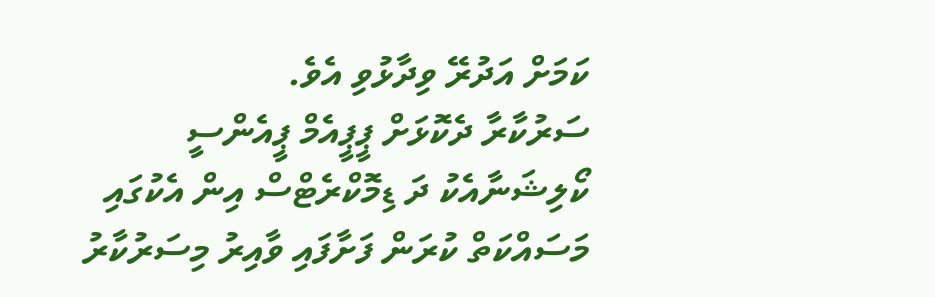ކަމަށް އަދުރޭ ވިދާޅުވި އެވެ.
ސަރުކާރާ ދެކޮޅަށް ޕީޕީއެމް ޕީއެންސީ ކޯލިޝަނާއެކު ދަ ޑިމޮކްރެޓްސް އިން އެކުގައި މަސައްކަތް ކުރަން ފަށާފައި ވާއިރު މިސަރުކާރު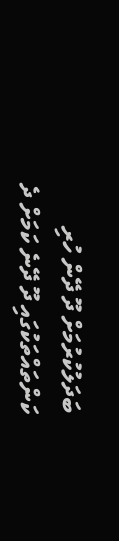ބަދަލުކުރުމަށް ދޫ ދޭން ހުރި ކަންތައްތަކުގައި ދޫ ދޭނެ ކަމަށް ދެ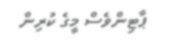ޕާޓިންވެސް މީގެ ކުރިން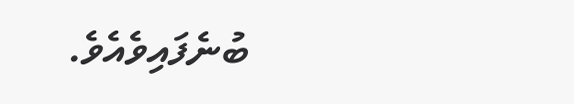ބުނެފައިވެއެވެ.